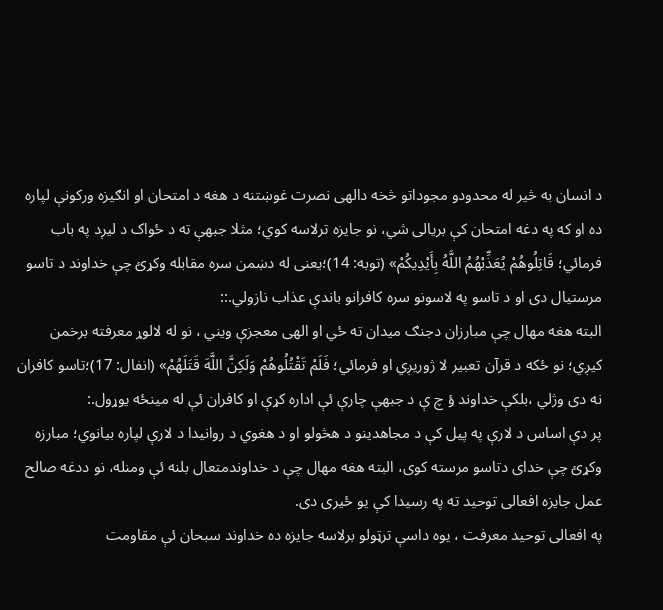د انسان به څیر له محدودو مجوداتو څخه دالهی نصرت غوښتنه د هغه د امتحان او انګیزه ورکونې لپاره ده او که په دغه امتحان کې بریالی شي، نو جایزه ترلاسه کوي؛ مثلا جبهې ته د ځواک د لیږد په باب فرمائي؛ قَاتِلُوهُمْ يُعَذِّبْهُمُ اللَّهُ بِأَيْدِيكُمْ» (توبه: 14)؛یعنی له دښمن سره مقابله وکړئ چې خداوند د تاسو مرستیال دی او د تاسو په لاسونو سره کافرانو باندې عذاب نازولي.::
البته هغه مهال چې مبارزان دجنګ میدان ته ځي او الهی معجزې ویني ، نو له لالوړ معرفته برخمن کیږي؛ نو ځکه د قرآن تعبیر لا ژوریږي او فرمائي؛ فَلَمْ تَقْتُلُوهُمْ وَلَكِنَّ اللَّهَ قَتَلَهُمْ» (انفال: 17)؛تاسو کافران نه دی وژلي ،بلکې خداوند ؤ چ ې د جبهې چارې ئې اداره کړې او کافران ئې له مینځه یوړول.:
پر دې اساس د لارې په پیل کې د مجاهدینو د هڅولو او د هغوي د روانیدا د لارې لپاره بیانوي؛ مبارزه وکړئ چې خدای دتاسو مرسته کوی، البته هغه مهال چې د خداوندمتعال بلنه ئې ومنله، نو ددغه صالح عمل جایزه افعالی توحید ته په رسیدا کې یو ځيری دی.
په افعالی توحید معرفت ، یوه داسې ترټولو برلاسه جایزه ده خداوند سبحان ئې مقاومت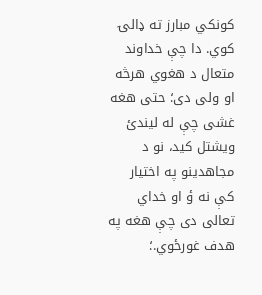کونکي مبارز ته ډالۍ کوي. دا چې خداوند متعال د هغوي هرڅه او ولی دی؛ حتی هغه غشی چې له لیندئ ویشتل کید، نو د مجاهدینو په اختیار کې نه ؤ او خداي تعالی دی چې هغه په هدف غورځوي.؛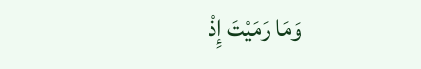وَمَا رَمَيْتَ إِذْ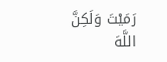رَمَيْتَ وَلَكِنَّ اللَّهَ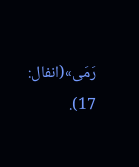رَمَى»(انفال: 17).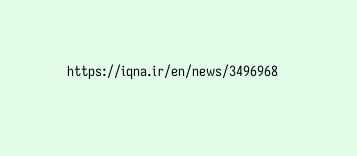https://iqna.ir/en/news/3496968